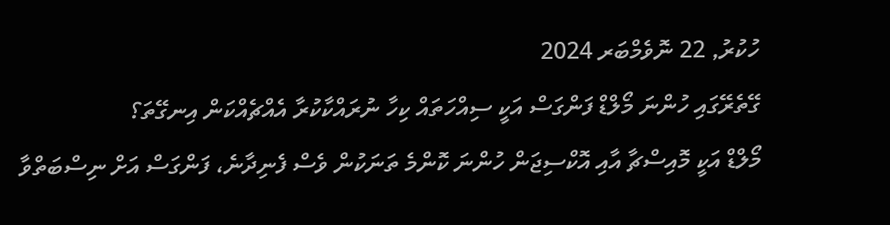ހުކުރު, 22 ނޮވެމްބަރ 2024
ގޭތެރޭގައި ހުންނަ މޯލްޑް ފަންގަސް އަކީ ސިއްހަތައް ކިހާ ނުރައްކާކުރާ އެއްޗެއްކަން އިނގޭތަ؟
މޯލްޑް އަކީ މޮއިސްޗާ އާއި އޮކްސިޖަން ހުންނަ ކޮންމެ ތަނަކުން ވެސް ފެނިދާނެ، ފަންގަސް އަށް ނިސްބަތްވާ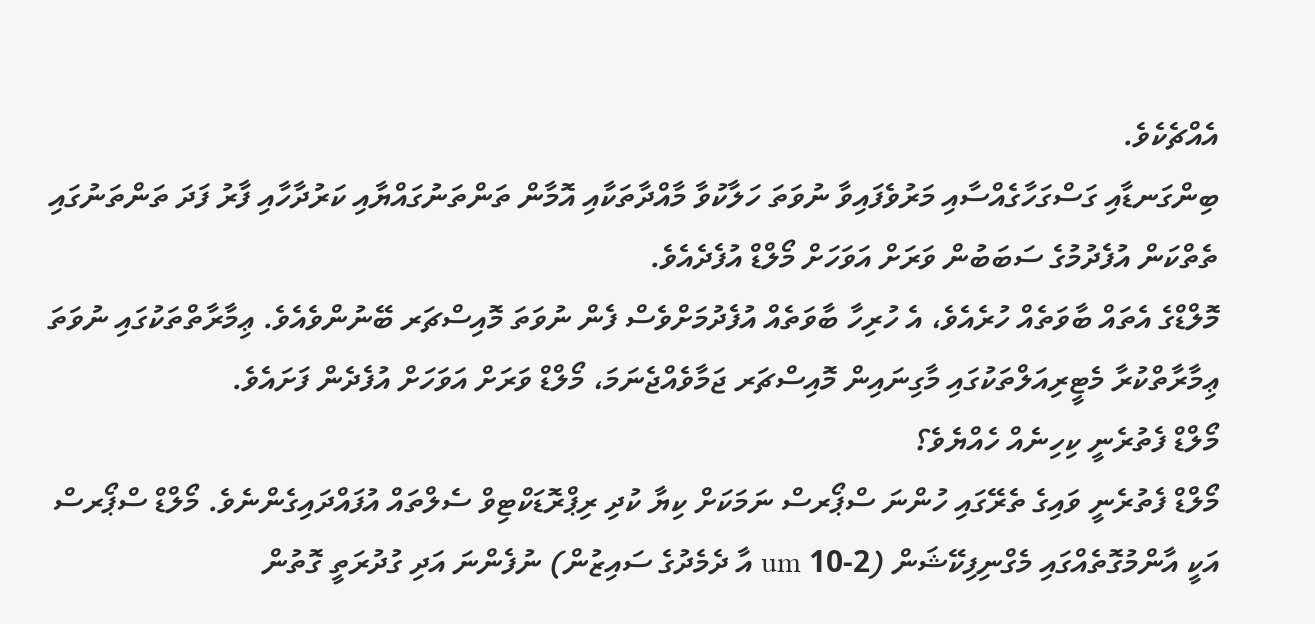އެއްޗެކެވެ.
ބިންގަނޑާއި ގަސްގަހާގެއްސާއި މަރުވެފައިވާ ނުވަތަ ހަލާކުވާ މާއްދާތަކާއި އޮމާން ތަންތަނުގައްޔާއި ކަރުދާހާއި ފާރު ފަދަ ތަންތަނުގައި ތެތްކަން އުފެދުމުގެ ސަބަބުން ވަރަށް އަވަހަށް މޯލްޑް އުފެދެއެވެ.
މޮލްޑްގެ އެތައް ބާވަތެއް ހުރެއެވެ، އެ ހުރިހާ ބާވަތެއް އުފެދުމަށްވެސް ފެން ނުވަތަ މޮއިސްޗަރ ބޭނުންވެއެވެ. ޢިމާރާތްތަކުގައި ނުވަތަ ޢިމާރާތްކުރާ މެޓީރިއަލްތަކުގައި މާގިނައިން މޮއިސްޗަރ ޖަމާވެއްޖެނަމަ، މޯލްޑް ވަރަށް އަވަހަށް އުފެދެން ފަށައެވެ.
މޯލްޑް ފެތުރެނީ ކިހިނެއް ހެއްޔެވެ؟
މޯލްޑް ފެތުރެނީ ވައިގެ ތެރޭގައި ހުންނަ ސްޕޯރސް ނަމަކަށް ކިޔާ ކުދި ރިޕްރޮޑަކްޓިވް ސެލްތައް އުފައްދައިގެންނެވެ. މޯލްޑް ސްޕޯރސް އަކީ އާންމުގޮތެއްގައި މެގްނިފިކޭޝަން (2-10 um އާ ދެމެދުގެ ސައިޒުން) ނުފެންނަ އަދި ގުދުރަތީ ގޮތުން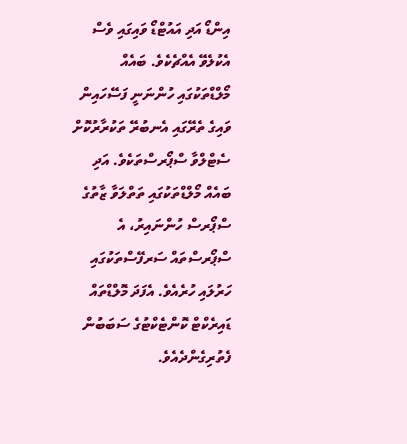އިންޑޯ އަދި އައުޓްޑޯ ވައިގައި ވެސް އެކުލެވޭ އެއްޗެކެވެ. ބައެއް މޯލްޑްތަކުގައި ހުންނަނީ ފަސޭހައިން ވައިގެ ތެރޭގައި އެނބުރޭ ތަކުރާރުކޮށް ސެޓްލްވާ ސްޕޯރސްތަކެވެ. އަދި ބައެއް މޯލްޑްތަކުގައި ތަތްލަވާ ޒާތުގެ ސްޕޯރސް ހުންނައިރު، އެ ސްޕޯރސްތައް ސަރފޭސްތަކުގައި ހަރުލައި ހުރެއެވެ. އެފަދަ މޮލްޑްތައް ޑައިރެކްޓް ކޮންޓެކްޓުގެ ސަބަބުން ފެތުރިގެންދެއެވެ.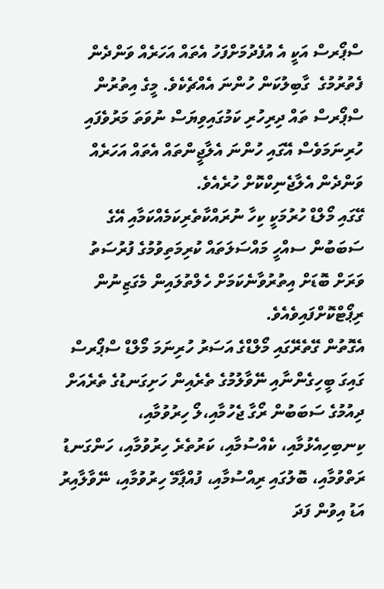ސްޕޯރސް އަކީ އެ އުފެދުމަށްފަހު އެތައް އަހަރެއް ވަންދެން ފެތުރުމުގެ  ގާބިލުކަން ހުންނަ އެއްޗެކެވެ. މީގެ އިތުރުން ސްޕޯރސް ތައް ދިރިހުރި ކަމުގައިވިޔަސް ނުވަތަ މަރުވެފައި ހުރިނަމަވެސް އޭގައި ހުންނަ އެލާޖީންތައް އެތައް އަހަރެއް ވަންދެން އެލާޖެނިކްކޮށް ހުރެއެވެ.
ގޭގައި މޯލްޑް ހުރުމަކީ ކިހާ ނުރައްކާތެރިކަމެއްކަމާއި އޭގެ ސަބަބުން ސއްހީ މައްސަލަތައް ކުރިމަތިވުމުގެ ފުރުސަތު ވަރަށް ބޮޑަށް އިތުރުވާނެކަމަށް ހެލްތުލައިން މެގަޒިނުން ރިޕޯޓްކޮށްފައިވެއެވެ.
އެގޮތުން ގޭތެރޭގައި މޯލްޑްގެ އަސަރު ހުރިނަމަ މޯލްޑް ސްޕޯރސް ގައިގަ ބީހިގެންނާއި ނޭވާލުމުގެ ތެރެއިން ހަށިގަނޑުގެ ތެރެއަށް ދިއުމުގެ ސަބަބުން ރޯގާ ޖެހުމާއި،ލޯ ހިރުވުމާއި، ކިނބިހިއެޅުމާއި، ކެއްސުމާއި، ކަރުތެރެ ހިރުވުމާއި، ހަންގަނޑު ރަތްވުމާއި، ބޮލުގައި ރިއްސުމާއި، ފުއްޕާމޭ ހިރުވުމާއި، ނޭވާލާއިރު އަޑު އިވުން ފަދަ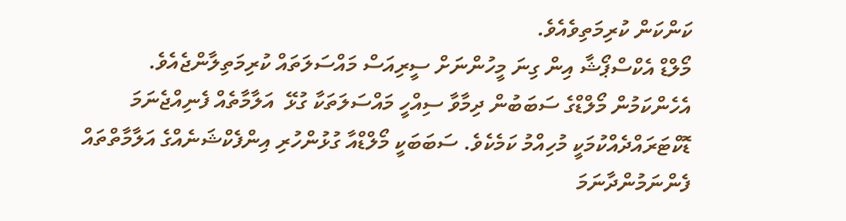ކަންކަން ކުރިމަތިވެއެވެ.
މޯލްޑް އެކްސްޕޯޝާ އިން ގިނަ މީހުންނަށް ސީރިއަސް މައްސަލަތައް ކުރިމަތިލާންޖެއެވެ. އެހެންކަމުން މޯލްޑްގެ ސަބަބުން ދިމާވާ ސިއްހީ މައްސަލަތަކާ ގުޅޭ  އަލާމާތެއް ފެނިއްޖެނަމަ ޑޮކްޓަރައްދެއްކުމަކީ މުހިއްމު ކަމެކެވެ. ސަބަބަކީ މޯލްޑްއާ ގުޅުންހުރި އިންފެކްޝަނެއްގެ އަލާމާތްތައް ފެންނަމުންދާނަމަ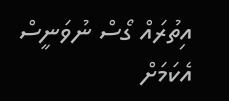އިތުރައް ގޯސް ނުވަނީސް އެކަމަށް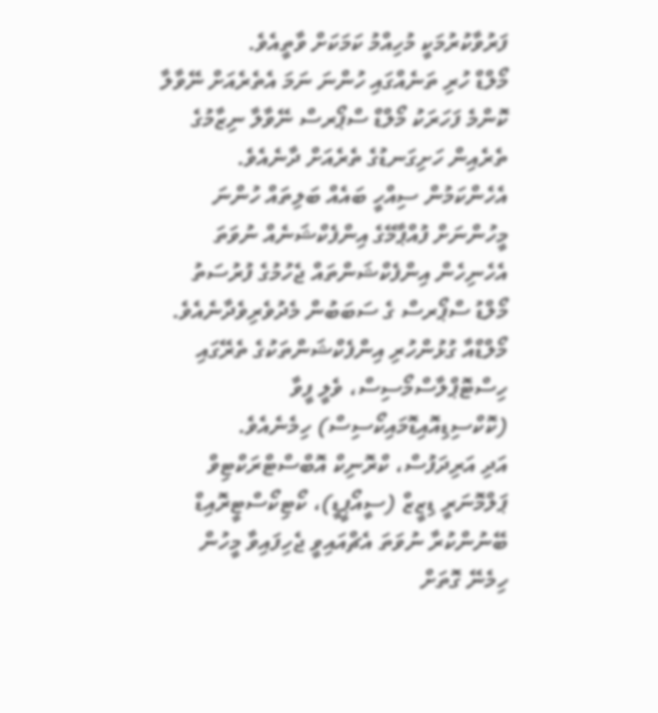ފަރުވާކުރުމަކީ މުހިއްމު ކަމަކަށް ވާތީއެވެ.
މޯލްޑް ހުރި ތަނެއްގައި ހުންނަ ނަމަ އެތެރެއަށް ނޭވާލާ ކޮންމެ ފަހަރަކު މޯލްޑް ސްޕޯރސް ނޭވާލާ ނިޒާމުގެ ތެރެއިން ހަށިގަނޑުގެ ތެރެއަށް ދާނެއެވެ. އެހެންކަމުން ސިއްހީ ބައެއް ބަލިތައް ހުންނަ މީހުންނަށް ފުއްޕާމޭގެ އިންފެކްޝަނެއް ނުވަތަ އެހެނިހެން އިންފެކްޝަންތައް ޖެހުމުގެ ފުރުސަތު މޯލްޑު ސްޕޯރސް ގެ ސަބަބުން މެދުވެރިވެދާނެއެވެ. މޯލްޑްއާ ގުޅުންހުރި އިންފެކްޝަންތަކުގެ ތެރޭގައި ހިސްޓޮޕްލާސްމޯސިސް، ވެލީ ފީވާ (ކޮކްސިޑިއޮއިޑޮމައިކޯސިސް) ހިމެނެއެވެ.
އަދި އަރިދަފުސް، ކްރޮނިކް އޮބްސްޓްރަކްޓިވް ޕަލްމޮނަރީ ޑިޒީޒް (ސީއޯޕީޑީ)، ކޯޓިކޯސްޓީރޮއިޑް ބޭނުންކުރާ ނުވަތަ އެޗްއައިވީ ޖެހިފައިވާ މީހުން ހިމެނޭ ގޮތަށް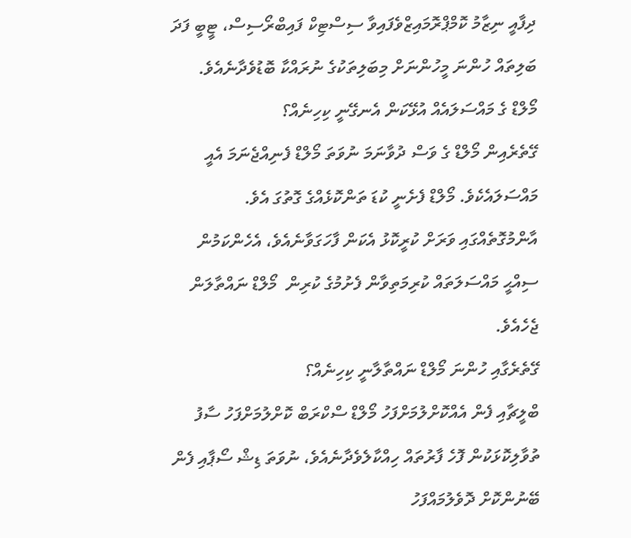ދިފާއީ ނިޒާމު ކޮމްޕްރޮމައިޒްވެފައިވާ ސިސްޓިކް ފައިބްރޯސިސް، ޓީބީ ފަދަ ބަލިތައް ހުންނަ މީހުންނަށް މިބަލިތަކުގެ ނުރައްކާ ބޮޑުވެދާނެއެވެ.
މޯލްޑް ގެ މައްސަލައެއް އުޅޭކަން އެނގޭނީ ކިހިނެއް؟
ގޭތެރެއިން މޯލްޑް ގެ ވަސް ދުވާނަމަ ނުވަތަ މޯލްޑް ފެނިއްޖެނަމަ އެއީ މައްސަލައެކެވެ. މޯލްޑް ފެށެނީ ކުޑަ ތަންކޮޅެއްގެ ގޮތުގަ އެވެ. އާންމުގޮތެއްގައި ވަރަށް ކުރީކޮޅު އެކަން ފާހަގަވާނެއެވެ، އެހެންކަމުން ސިއްޙީ މައްސަލަތައް ކުރިމަތިވާން ފެށުމުގެ ކުރިން  މޯލްޑް ނައްތާލަން ޖެހެއެވެ.
ގޭތެރެގާއި ހުންނަ މޯލްޑް ނައްތާލާނީ ކިހިނެއް؟
ބްލީޗާއި ފެން އެއްކޮށްލުމަށްފަހު މޯލްޑް ސްކްރަބް ކޮށްލުމަށްފަހު ސާފު ތުވާލިކޮޅަކުން ފޮހެ ފާރުތައް ހިއްކާލެވެދާނެއެވެ، ނުވަތަ ޑިޝް ސޯޕާއި ފެން ބޭނުންކޮށް ދޮވެލުމައްފަހު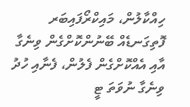ހިއްކާލުން، މައިކްރޯފައިބަރ ފޮތިގަނޑެއް ބޭނުންކޮށްގެން ވިނެގާ އާއި އެއްކޮށްގެން ފެލުން، ފެނާއި ހުދު ވިނެގާ ނުވަތަ ޓީ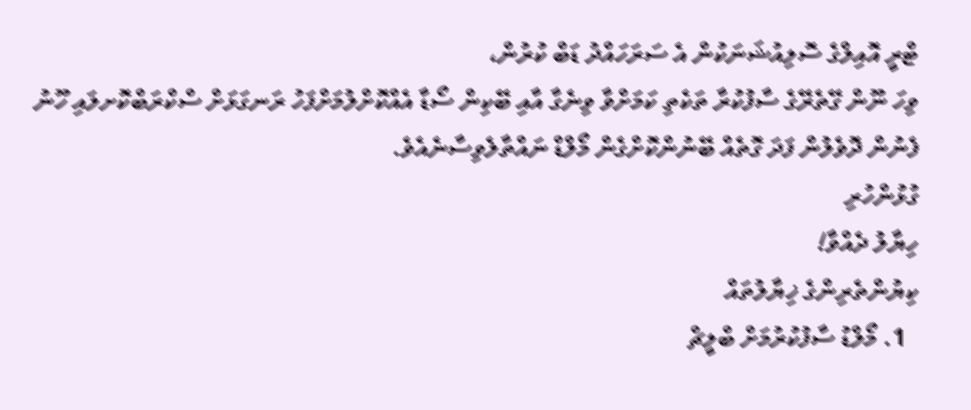ޓްރީ އޮއިލްގެ ސޮލިއުޝަނަކުން އެ ސަރަހައްދު ޑަބް ކުރުން،
ވިހަ ނޫން ގޭތެރޭގެ ސާފުކުރާ ތަކެތި ކަމަށްވާ ވިނެގާ އާއި ބޭކިން ސޯޑާ އެއްކޮށްލުމަށްފަހު ރަނގަޅަށް ސްކްރަބްކޮށލައި ހޫނު ފެނުން ދޮވެލުން ފަދަ ގޮތެއް ބޭނުންކޮށްގެން މޯލްޑް ނައްތާލެވިސާނެއެވެ.
ގުޅުންހުރި
ހިޔާލު ދެއްވާ!
ކިޔުންތެރިންގެ ޚިޔާލުތައް
  1. މޯލްޑު ސާފުކުރުމަށް ބްލީޗް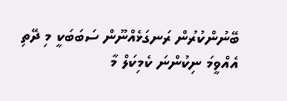ބޭނުންކުރުން ރަނގަޅެއްނޫން ސަބަބަކީ މި ދޭތި އެއްވީމަ ނިކުންނަ ކެމިކަލް މާ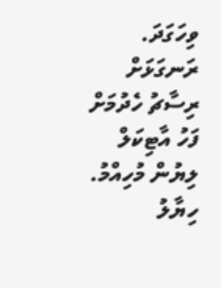ވިހަގަދަ. ރަނގަޅަށް ރިސާޗު ހެދުމަށް ފަހު އާޓިކަލް ލިޔުން މުހިއްމު.
ހިޔާލު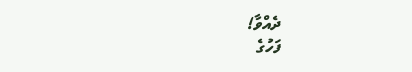ދެއްވާ!
ފަހުގެ